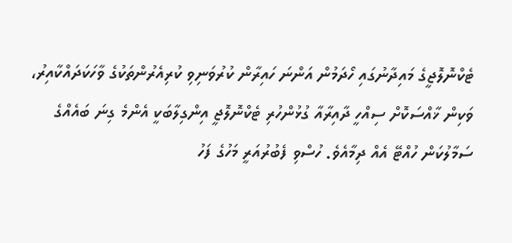ޓެކްނޮލޮޖީގެ މައިދާނުގައި ހޯދަމުން އަންނަ ހައިރާން ކުރުވަނިވި ކުރިއެރުންތަކުގެ ވާހަކަދައްކާއިރު، ވަކިން ޚާއްސަކޮށް ސިއްހީ ދާއިރާއާ ގުޅުންހުރި ޓެކްނޮލޮޖީ އިންގިލާބަކީ އެންމެ ގިނަ ބައެއްގެ ސަމާލުކަން ހުއްޓޭ އެއް ދިމާއެވެ. ހުސްވި ފެބުރުއަރީ މަހުގެ ފަހު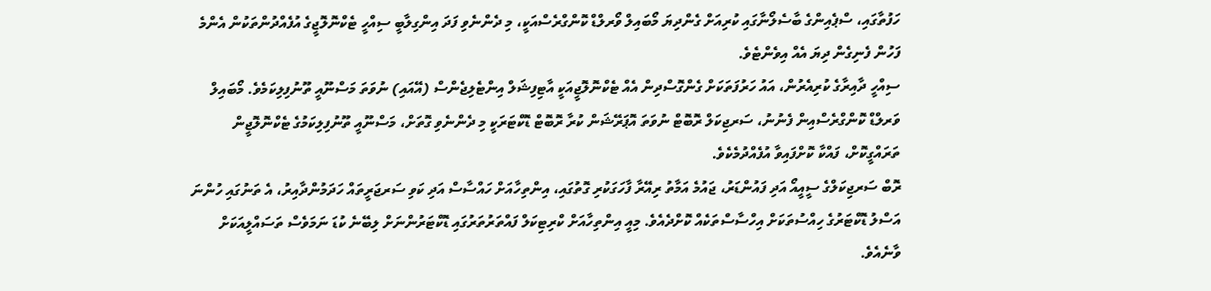ހަފުތާގައި، ސްޕެއިންގެ ބާސެލޯނާގައި ކުރިއަށް ގެންދިޔަ މޯބައިލް ވޯރލްޑް ކޮންގްރެސްއަކީ، މި ދެންނެވި ފަދަ އިންގިލާބީ ސިއްހީ ޓެކްނޮލޮޖީގެ އުފެއްދުންތަކުން އެންމެ ފަހުން ފެނިގެން ދިޔަ އެއް އިވެންޓެވެ.
ސިއްހީ ދާއިރާގެ ކުރިއެރުން، އައު ހަރުފަތަކަށް ގެންގޮސްދިން އެއް ޓެކްނޮލޮޖީއަކީ އާޓިފިޝަލް އިންޓެލިޖެންސް (އޭއައި) ނުވަތަ މަސްނޫއީ ތޫނުފިލިކަމެވެ. މޯބައިލް ވަރލްޑް ކޮންގްރެސްއިން ފެނުނު، ސަރޖިކަލް ރޮބޮޓް ނުވަތަ އޮޕަރޭޝަން ކުރާ ރޮބޮޓް ޑޮކްޓަރަކީ މި ދެންނެވި ގޮތަށް، މަސްނޫއީ ތޫނުފިލިކަމުގެ ޓެކްނޮލޮޖީން ތަރައްގީކޮށް، ފައްކާ ކޮށްފައިވާ އުފެއްދުމެކެވެ.
ރޮބް ސަރޖިކަލްގެ ސީއީއޯ އަދި ފައުންޑަރު، ޖައުމެ އަމާތު ރިއޭރާ ފާހަގަކުރި ގޮތުގައި، އިންތިހާއަށް ހައްސާސް އަދި ކަވި ސަރޖަރީތައް ހަދަމުންދާއިރު، އެ ތަނުގައި ހުންނަ އަސްލު ޑޮކްޓަރުގެ ހިއްސުތަކަށް އިހްސާސްތަކެއް ކޮށްދެއެވެ. މިއީ އިންތިހާއަށް ކްރިޓިކަލް ފައްތަރުތަރުގައި ޑޮކްޓަރުންނަށް ލިބޭނެ ކުޑަ ނަމަވެސް ތަސައްލީއަކަށް ވާނެއެވެ.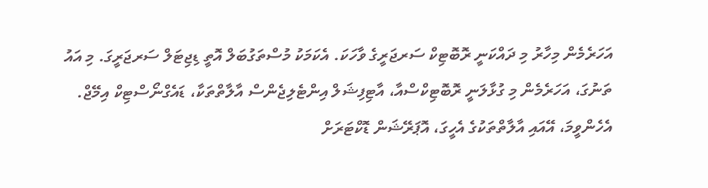އަހަރެމެން މިހާރު މި ދައްކަނީ ރޮބޮޓިކް ސަރޖަރީގެ ވާހަކަ. އެކަމަކު މުސްތަގުބަލް އޮތީ ޑިޖިޓަލް ސަރޖަރީގަ. މި އައު ތަނުގަ، އަހަރެމެން މި ގުޅާލަނީ ރޮބޮޓިކްސްއާ، އާޓިފިޝަލް އިންޓެލިޖެންސް އާލާތްތަކާ، ޑައެގްނޯސްޓިކް އިމޭޖް. އެހެންވީމަ، އޭއައި އާލާތްތަކުގެ އެހީގަ، އޮޕަރޭޝަން ޑޮކްޓަރަށް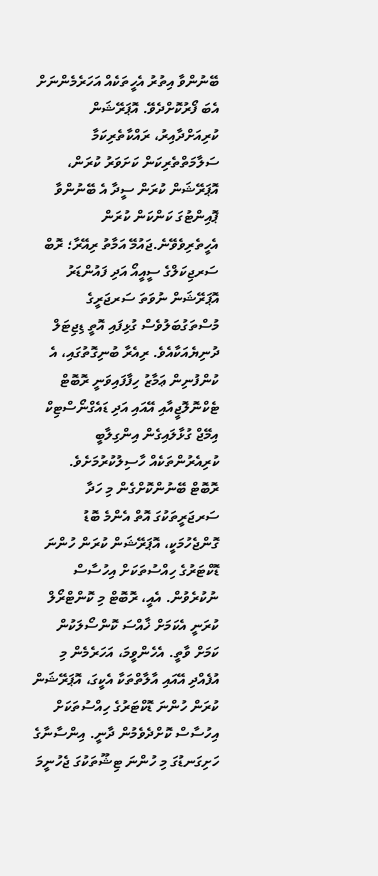ބޭނުންވާ އިތުރު އެހީތަކެއް އަހަރެމެންނަށް އެބަ ފޯރުކޮށްދެވޭ. އޮޕަރޭޝަން ކުރިއަށްދާއިރު، ރައްކާތެރިކަމާ ސަލާމަތްތެރިކަން ކަށަވަރު ކުރަން، އޮޕަރޭޝަން ކުރަން ސީދާ އެ ބޭނުންވާ ޕޮއިންޓުގަ ކަންކަން ކުރަން އެހީތެރިވެވޭނެ.ޖައުމޭ އަމާތު ރިއޭރާ؛ ރޮބް ސަރޖިކަލްގެ ސީއީއޯ އަދި ފައުންޑަރު
އޮޕަރޭޝަން ނުވަތަ ސަރޖަރީގެ މުސްތަގުބަލުވެސް ގުޅިފައި އޮތީ ޑިޖިޓަލް ދުނިޔެއަކާއެވެ. ރިއެރާ ބުނިގޮތުގައި، އެ ކުންފުނިން ޢަމާޒު ހިފާފައިވަނީ ރޮބޮޓް ޓެކްނޮލޮޖީއާއި އޭއައި އަދި ޑައެގްނޯސްޓިކް އިމޭޖް ގުޅާލައިގެން އިންގިލާބީ ކުރިއެރުންތަކެއް ހާސިލުކުރުމަށެވެ.
ރޮބޮޓް ބޭނުންކޮށްގެން މި ހަދާ ސަރޖަރީތަކުގަ އޮތް އެންމެ ބޮޑު ގޮންޖެހުމަކީ، އޮޕަރޭޝަން ކުރަން ހުންނަ ޑޮކްޓަރުގެ ހިއްސުތަކަށް އިހުސާސް ނުކުރެވުން. އެއީ، ރޮބޮޓް މި ކޮންޓްރޯލް ކުރަނީ އެކަމަށް ޚާއްސަ ކޮންސޯލަކުން ކަމަށް ވާތީ. އެހެންވީމަ، އަހަރެމެން މި އުފެއްދި އޭއައި އާލާތްތަކާ އެކީގަ، އޮޕަރޭޝަން ކުރަން ހުންނަ ޑޮކްޓަރުގެ ހިއްސުތަކަށް އިހުސާސް ކޮށްދެވެމުން ދާނީ. އިންސާނާގެ ހަށިގަނޑުގަ މި ހުންނަ ޓިޝޫތަކުގަ ޖެހުނީމަ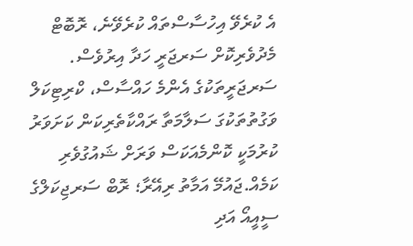އެ ކުރެވޭ އިހުސާސްތައް ކުރެވޭނެ، ރޮބޮޓް މެދުވެރިކޮށް ސަރޖަރީ ހަދާ އިރުވެސް. ސަރޖަރީތަކުގެ އެންމެ ހައްސާސް، ކްރިޓިކަލް ވަގުތުތަކުގަ ސަލާމަތާ ރައްކާތެރިކަން ކަށަވަރު ކުރުމަކީ ކޮންމެއަކަސް ވަރަށް ޝައުގުވެރި ކަމެއް.ޖައުމޭ އަމާތު ރިއޭރާ؛ ރޮބް ސަރޖިކަލްގެ ސީއީއޯ އަދި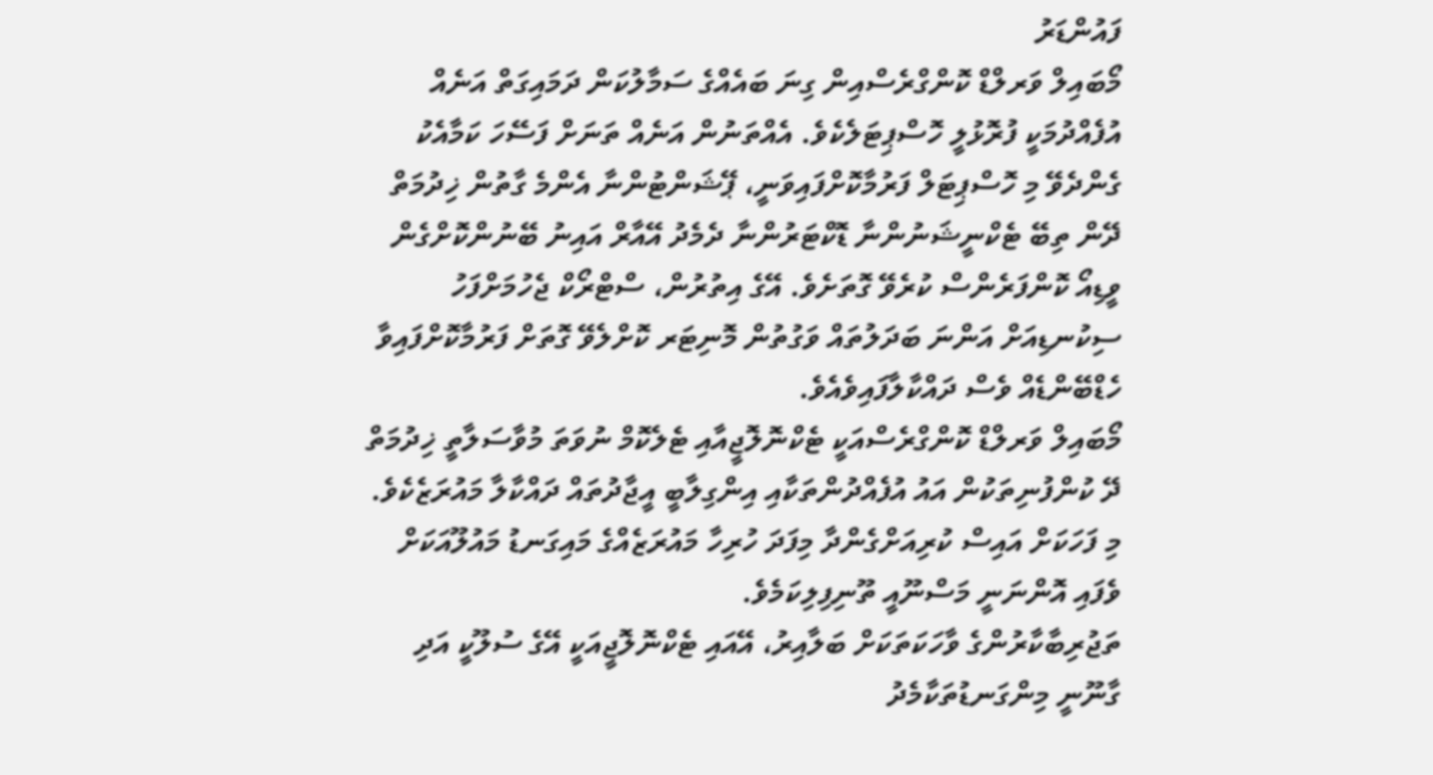ފައުންޑަރު
މޯބައިލް ވަރލްޑް ކޮންގްރެސްއިން ގިނަ ބައެއްގެ ސަމާލުކަން ދަމައިގަތް އަނެއް އުފެއްދުމަކީ ފުރޮޅުލީ ހޮސްޕިޓަލެކެވެ. އެއްތަނުން އަނެއް ތަނަށް ފަސޭހަ ކަމާއެކު ގެންދެވޭ މި ހޮސްޕިޓަލް ފަރުމާކޮށްފައިވަނީ، ޕޭޝަންޓުންނާ އެންމެ ގާތުން ޚިދުމަތް ދޭން ތިބޭ ޓެކްނީޝަނުންނާ ޑޮކްޓަރުންނާ ދެމެދު އޭއާރް އައިނު ބޭނުންކޮށްގެން ވީޑިއޯ ކޮންފަރެންސް ކުރެވޭ ގޮތަށެވެ. އޭގެ އިތުރުން، ސްޓްރޯކް ޖެހުމަށްފަހު ސިކުނޑިއަށް އަންނަ ބަދަލުތައް ވަގުތުން މޮނިޓަރ ކޮށްލެވޭ ގޮތަށް ފަރުމާކޮށްފައިވާ ހެޑްބޭންޑެއް ވެސް ދައްކާލާފައިވެއެވެ.
މޯބައިލް ވަރލްޑް ކޮންގްރެސްއަކީ ޓެކްނޮލޮޖީއާއި ޓެލެކޮމް ނުވަތަ މުވާސަލާތީ ޚިދުމަތް ދޭ ކުންފުނިތަކުން އައު އުފެއްދުންތަކާއި އިންގިލާބީ އީޖާދުތައް ދައްކާލާ މައުރަޒެކެވެ. މި ފަހަކަށް އައިސް ކުރިއަށްގެންދާ މިފަދަ ހުރިހާ މައުރަޒެއްގެ މައިގަނޑު މައުލޫއަކަށް ވެފައި އޮންނަނީ މަސްނޫއީ ތޫނިފިލިކަމެވެ.
ތަޖުރިބާކާރުންގެ ވާހަކަތަކަށް ބަލާއިރު، އޭއައި ޓެކްނޮލޮޖީއަކީ އޭގެ ސުލޫކީ އަދި ގާނޫނީ މިންގަނޑުތަކާމެދު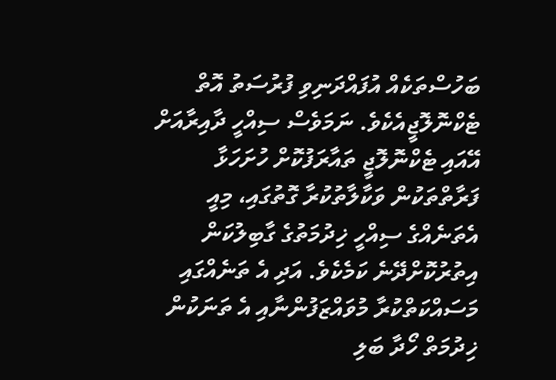ބަހުސްތަކެއް އުފައްދަނިވި ފުރުސަތު އޮތް ޓެކްނޮލޮޖީއެކެވެ. ނަމަވެސް ސިއްހީ ދާއިރާއަށް އޭއައި ޓެކްނޮލޮޖީ ތައާރަފުކޮށް ހުށަހަޅާ ފަރާތްތަކުން ވަކާލާތުކުރާ ގޮތުގައި، މިއީ އެތަނެއްގެ ސިއްހީ ޚިދުމަތުގެ ގާބިލުކަން އިތުރުކޮށްދޭނެ ކަމެކެވެ. އަދި އެ ތަނެއްގައި މަސައްކަތްކުރާ މުވައްޒަފުންނާއި އެ ތަނަކުން ޚިދުމަތް ހޯދާ ބަލި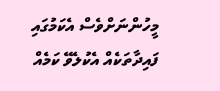މީހުންނަށްވެސް އެކަމުގައި ފައިދާތަކެއް އެކުލެވޭ ކަމެއް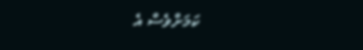ކަމަށްވެސް އެ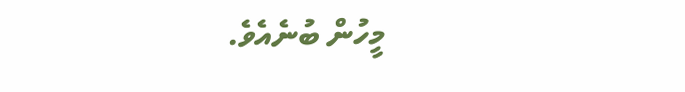މީހުން ބުނެއެވެ.